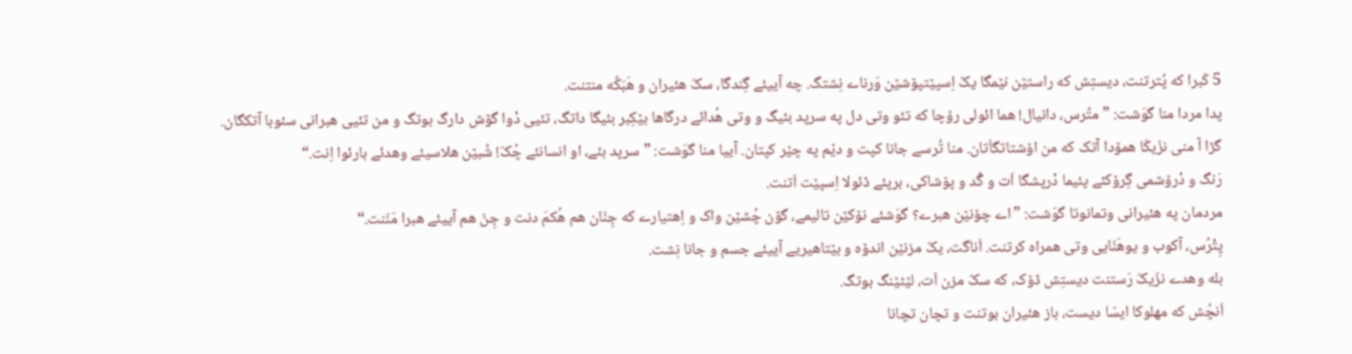5 کَبرا که پُترتنت، دیستِش که راستێن نێمگا یکّ اِسپێتپۆشێن وَرناے نِشتگ. چه آییئے گِندگا، سکّ هئیران و هَبَکَّه منتنت.
پدا مردا منا گوَشت: ”متُرس، دانیال! هما ائولی رۆچا که تئو وتی دل په سرپد بئیگ و وتی هُدائے درگاها بێکِبر بئیگا داتگ، تئیی دْوا گۆش دارگ بوتگ و من تئیی هبرانی سئوبا آتکگان.
گڑا آ منی نزّیکّا همۆدا آتک که من اۆشتاتگاَتان. منا تُرسے جانا کپت و دێم په چێر کپتان. آییا منا گوَشت: ”سرپد بئے، او انسانئے چُکّ! شُبێن هلاسیئے وهدئے بارئوا اِنت.“
رَنگ و دْرۆشمی گِرۆکئے پئیما دْرپشگا اَت و گُد و پۆشاکی، برپئے ڈئولا اِسپێت اَتنت.
مردمان په هئیرانی وتمانوتا گوَشت: ”اے چۆنێن هبرے؟ گوَشئے نۆکێن تالیمے، گۆن چُشێن واک و اِهتیارے که جِنّان هم هُکمَ دنت و جِنّ هم آییئے هبرا مَنّنت.“
پِتْرُس، آکوب و یوهَنّایی وتی همراه کرتنت. اَناگت، یکّ مزنێن اندۆه و بێتاهیریے آییئے جسم و جانا نِشت.
بله وهدے نزّیکّ رَستنت دیستِش ڈۆک، که سکّ مزن اَت، لێٹێنگ بوتگ.
اَنچُش که مهلوکا ایسّا دیست، باز هئیران بوتنت و تچان تچانا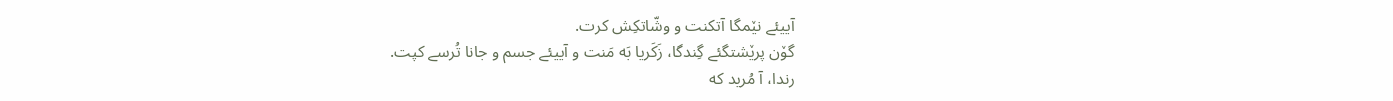آییئے نێمگا آتکنت و وشّاتکِش کرت.
گۆن پرێشتگئے گِندگا، زَکَریا بَه مَنت و آییئے جسم و جانا تُرسے کپت.
رندا، آ مُرید که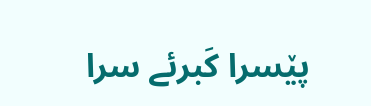پێسرا کَبرئے سرا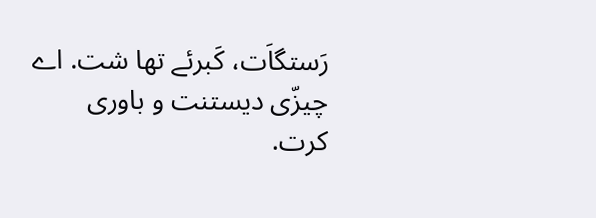رَستگاَت، کَبرئے تها شت. اے چیزّی دیستنت و باوری کرت.